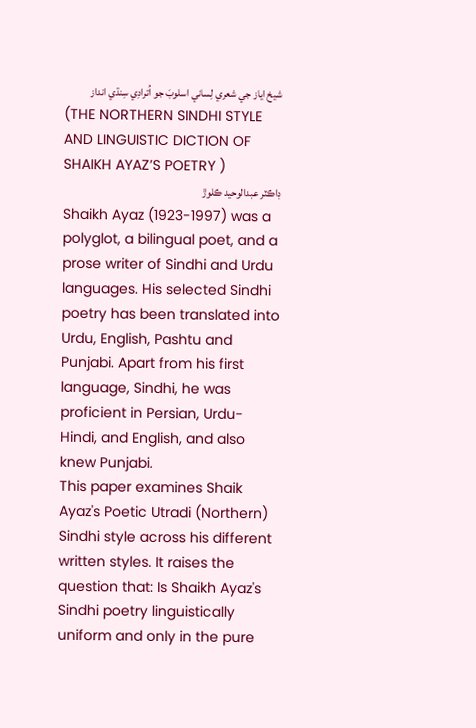شيخ اياز جي شعري لِساني اسلوبَ جو اُترادِي سِنڌي انداز
(THE NORTHERN SINDHI STYLE AND LINGUISTIC DICTION OF SHAIKH AYAZ’S POETRY )
ڊاڪٽر عبدالوحيد ڪلوڙ
Shaikh Ayaz (1923-1997) was a polyglot, a bilingual poet, and a prose writer of Sindhi and Urdu languages. His selected Sindhi poetry has been translated into Urdu, English, Pashtu and Punjabi. Apart from his first language, Sindhi, he was proficient in Persian, Urdu-Hindi, and English, and also knew Punjabi.
This paper examines Shaik Ayaz's Poetic Utradi (Northern) Sindhi style across his different written styles. It raises the question that: Is Shaikh Ayaz's Sindhi poetry linguistically uniform and only in the pure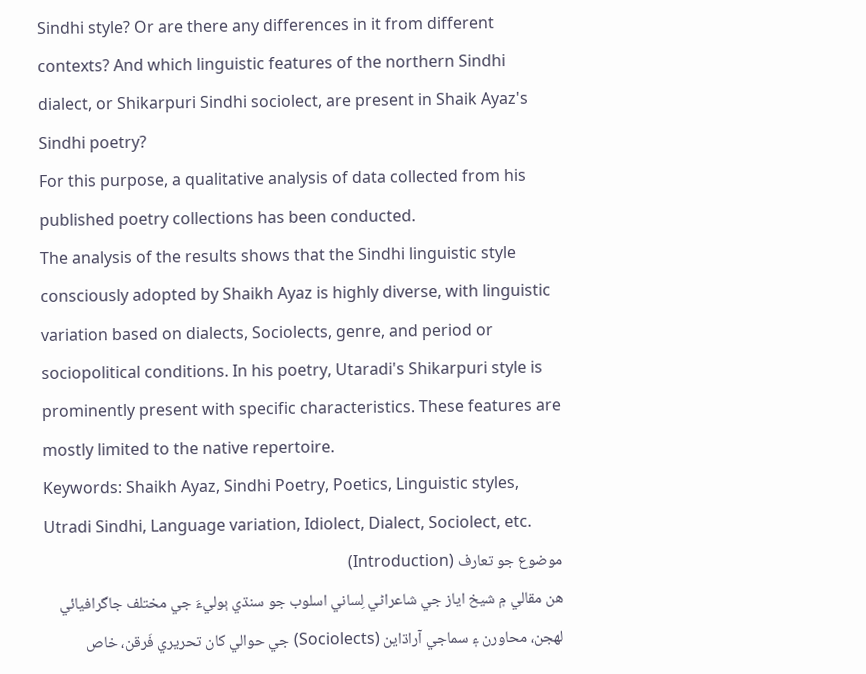Sindhi style? Or are there any differences in it from different contexts? And which linguistic features of the northern Sindhi dialect, or Shikarpuri Sindhi sociolect, are present in Shaik Ayaz's Sindhi poetry?
For this purpose, a qualitative analysis of data collected from his published poetry collections has been conducted.
The analysis of the results shows that the Sindhi linguistic style consciously adopted by Shaikh Ayaz is highly diverse, with linguistic variation based on dialects, Sociolects, genre, and period or sociopolitical conditions. In his poetry, Utaradi's Shikarpuri style is prominently present with specific characteristics. These features are mostly limited to the native repertoire.
Keywords: Shaikh Ayaz, Sindhi Poetry, Poetics, Linguistic styles, Utradi Sindhi, Language variation, Idiolect, Dialect, Sociolect, etc.
موضوع جو تعارف (Introduction)
هن مقالي ۾ شيخ اياز جي شاعراڻي لِساني اسلوب جو سنڌي ٻوليءَ جي مختلف جاگرافيائي لھجن، محاورن ۽ سماجي آراڌاين (Sociolects) جي حوالي کان تحريري فَرقن، خاص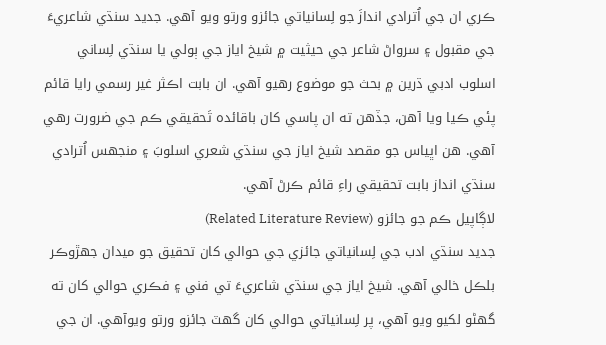ڪري ان جي اُترادي اندازَ جو لِسانياتي جائزو ورتو ويو آهي. جديد سنڌي شاعريءَ جي مقبول ۽ سرواڻ شاعر جي حيثيت ۾ شيخ اياز جي ٻولي يا سنڌي لِساني اسلوب ادبي ڌرين ۾ بحث جو موضوع رهيو آهي. ان بابت اڪثر غير رسمي رايا قائم پئي ڪيا ويا آهن، جڏهن ته ان پاسي کان باقائده تَحقيقي ڪم جي ضرورت رهي آهي. هن اڀياس جو مقصد شيخ اياز جي سنڌي شعري اسلوبَ ۽ منجهس اُترادي سنڌي انداز بابت تحقيقي راءِ قائم ڪرڻ آهي.
لاڳاپيل ڪم جو جائزو (Related Literature Review)
جديد سنڌي ادب جي لِسانياتي جائزي جي حوالي کان تحقيق جو ميدان جھڙوڪر بلڪل خالي آهي. شيخ اياز جي سنڌي شاعريءَ تي فني ۽ فڪري حوالي کان ته گهڻو لکيو ويو آهي، پر لِسانياتي حوالي کان گهٽ جائزو ورتو ويوآهي. ان جي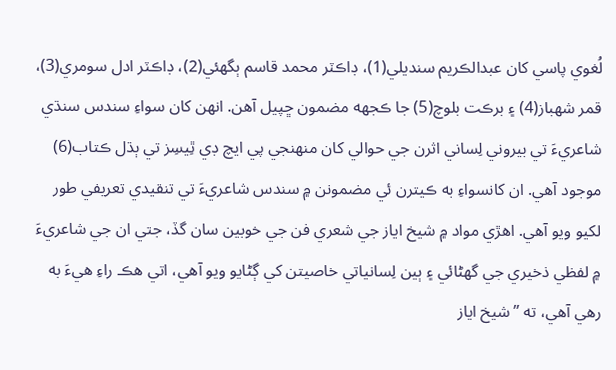لُغوي پاسي کان عبدالڪريم سنديلي(1)، ڊاڪٽر محمد قاسم ٻگهئي(2)، ڊاڪٽر ادل سومري(3)، قمر شھباز(4) ۽ برڪت بلوچ(5) جا ڪجهه مضمون ڇپيل آهن. انهن کان سواءِ سندس سنڌي شاعريءَ تي بيروني لِساني اثرن جي حوالي کان منھنجي پي ايچ ڊي ٿِيسِز تي ٻڌل ڪتاب(6) موجود آهي. ان کانسواءِ به ڪيترن ئي مضمونن ۾ سندس شاعريءَ تي تنقيدي تعريفي طور لکيو ويو آهي. اهڙي مواد ۾ شيخ اياز جي شعري فن جي خوبين سان گڏ، جتي ان جي شاعريءَ ۾ لفظي ذخيري جي گهڻائي ۽ ٻين لِسانياتي خاصيتن کي ڳڻايو ويو آهي، اتي هڪ راءِ هيءَ به رهي آهي، ته ”شيخ اياز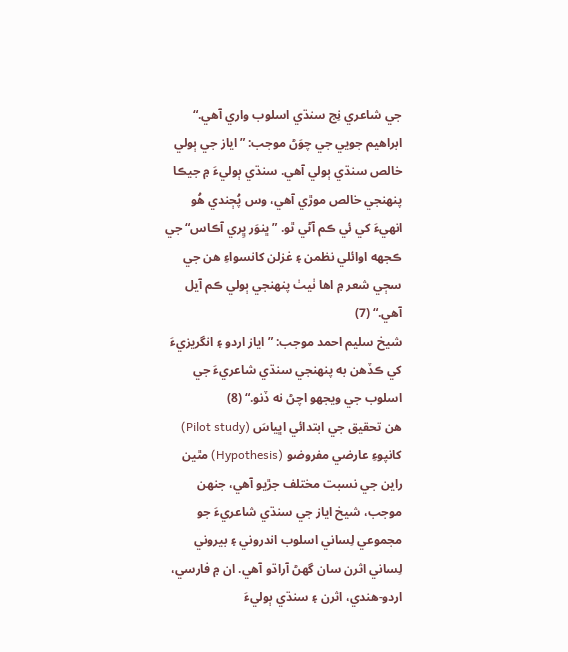جي شاعري نِج سنڌي اسلوب واري آهي.“ ابراهيم جويي جي چوَڻ موجب: ”اياز جي ٻولي خالص سنڌي ٻولي آهي. سنڌي ٻوليءَ ۾ جيڪا پنھنجي خالص موڙي آهي، وس پُڄندي هُو انهيءَ کي ئي ڪم آڻي ٿو. ”ڀنوَر ڀِري آڪاس“ جي ڪجهه اوائلي نظمن ۽ غزلن کانسواءِ هن جي سڄي شعر ۾ اها ٺيٺ پنھنجي ٻولي ڪم آيل آهي.“ (7)
شيخ سليم احمد موجب: ”اياز اردو ۽ انگريزيءَ کي ڪڏهن به پنھنجي سنڌي شاعريءَ جي اسلوب جي ويجهو اچڻ نه ڏنو.“ (8)
هن تحقيق جي ابتدائي اڀياسَ (Pilot study) کانپوءِ عارضي مفروضو (Hypothesis) مٿين راين جي نسبت مختلف جڙيو آهي، جنھن موجب، شيخ اياز جي سنڌي شاعريءَ جو مجموعي لِساني اسلوب اندروني ۽ بيروني لِساني اثرن سان گهڻ آراڌو آهي. ان ۾ فارسي، اردو-هندي، اثرن ۽ سنڌي ٻوليءَ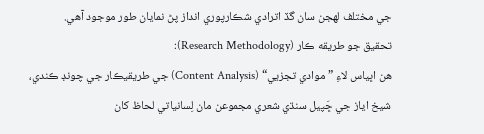جي مختلف لھجن سان گڏ اترادي شڪارپوري انداز پڻ نمايان طور موجود آهي.
تحقيق جو طريقه ڪار (Research Methodology):
هن اڀياس لاءِ ”موادي تجزيي“ (Content Analysis) جي طريقيڪار جي چونڊ ڪندي، شيخ اياز جي ڇَپيل سنڌي شعري مجموعن مان لِسانياتي لحاظ کان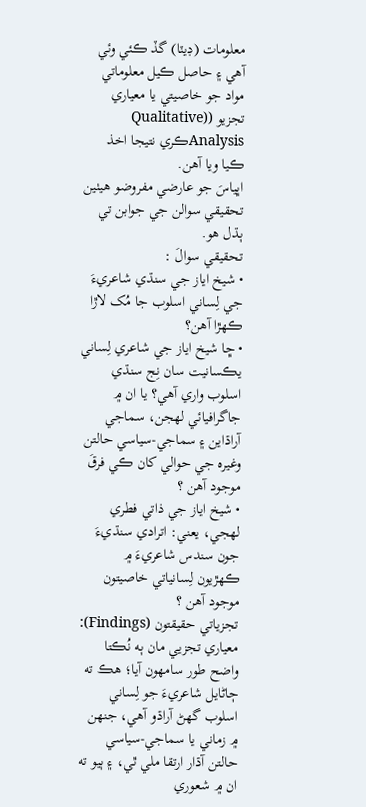معلومات (ڊيٽا) گڏ ڪئي وئي آهي ۽ حاصل ڪيل معلوماتي مواد جو خاصيتي يا معياري تجزيو ((Qualitative Analysisڪري نتيجا اخذ ڪيا ويا آهن.
اڀياسَ جو عارضي مفروضو هيٺين تحقيقي سوالن جي جوابن تي ٻڌل هو.
تحقيقي سوالَ :
• شيخ اياز جي سنڌي شاعريءَ جي لِساني اسلوب جا مُک لاڙا ڪھڙا آهن؟
• ڇا شيخ اياز جي شاعري لِساني يڪسانيت سان نِج سنڌي اسلوب واري آهي؟ يا ان ۾ جاگرافيائي لھجن، سماجي آراڌاين ۽ سماجي-سياسي حالتن وغيره جي حوالي کان ڪي فرقَ موجود آهن ؟
• شيخ اياز جي ذاتي فطري لھجي، يعني: اترادي سنڌيءَ جون سندس شاعريءَ ۾ ڪھڙيون لِسانياتي خاصيتون موجود آهن ؟
تجزياتي حقيقتون (Findings):
معياري تجزيي مان ٻه نُڪتا واضح طور سامهون آيا؛ هڪ ته ڄاڻايل شاعريءَ جو لِساني اسلوب گهڻ آراڌو آهي، جنھن ۾ زماني يا سماجي-سياسي حالتن آڌار ارتقا ملي ٿي، ۽ ٻيو ته ان ۾ شعوري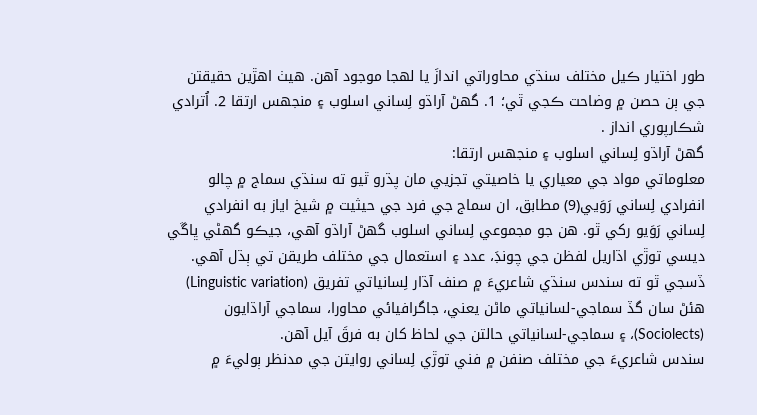طور اختيار ڪيل مختلف سنڌي محاوراتي اندازَ يا لھجا موجود آهن. هيٺ اهڙين حقيقتن جي ٻن حصن ۾ وضاحت ڪجي ٿي؛ 1. گھڻ آراڌو لِساني اسلوب ۽ منجهس ارتقا 2. اُترادي شڪارپوري انداز .
گهڻ آراڌو لِساني اسلوب ۽ منجهس ارتقا:
معلوماتي مواد جي معياري يا خاصيتي تجزيي مان پڌرو ٿيو ته سنڌي سماج ۾ چالو انفرادي لِساني رَوَيي(9) مطابق، ان سماج جي فرد جي حيثيت ۾ شيخ اياز به انفرادي لِساني رَوَيو رکي ٿو. هن جو مجموعي لِساني اسلوب گهڻ آراڌو آهي، جيڪو گهڻي ڀاڱي ديسي توڙي اڌاريل لفظن جي چونڊَ، عدد ۽ استعمال جي مختلف طريقن تي ٻڌل آهي. ڏسجي ٿو ته سندس سنڌي شاعريءَ ۾ صنف آڌار لِسانياتي تفريق (Linguistic variation) هئڻ سان گڏ سماجي-لسانياتي ماڻن يعني، جاگرافيائي محاورا، سماجي آراڌايون (Sociolects)، ۽ سماجي-لسانياتي حالتن جي لحاظ کان به فرقَ آيل آهن.
سندس شاعريءَ جي مختلف صنفن ۾ فني توڙي لِساني روايتن جي مدنظر ٻوليءَ ۾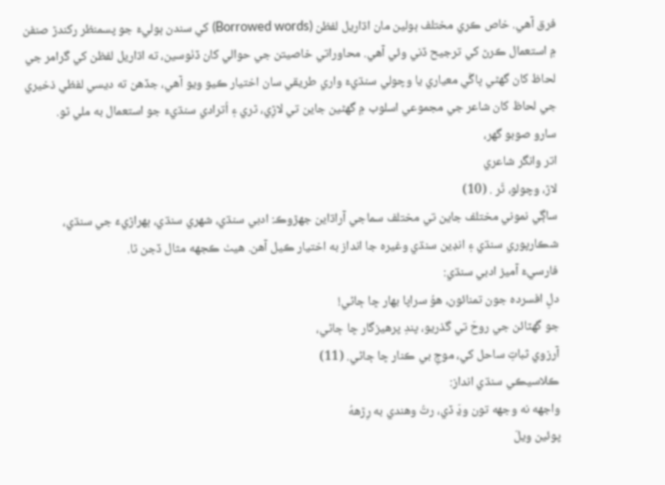فرق آهي. خاص ڪري مختلف ٻولين مان اڌاريل لفظن (Borrowed words) کي سندن ٻوليءَ جو پسمنظر رکندڙ صنفن ۾ استعمال ڪرڻ کي ترجيح ڏني وئي آهي. محاوراتي خاصيتن جي حوالي کان ڏٺوسين، ته اڌاريل لفظن کي گرامر جي لحاظ کان گهڻي ڀاڱي معياري يا وچولي سنڌيءَ واري طريقي سان اختيار ڪيو ويو آهي، جڏهن ته ديسي لفظي ذخيري جي لحاظ کان شاعر جي مجموعي اسلوب ۾ گهڻين جاين تي لاڙِي، ٿري ۽ اُترادي سنڌيءَ جو استعمال به ملي ٿو.
سارو صوبو گهر،
اتر وانگر شاعري
لاڙ، وچولو، ٿَر . (10)
ساڳي نموني مختلف جاين تي مختلف سماجي آراڌاين جھڙوڪ: ادبي سنڌي، شھري سنڌي، ٻھراڙيءَ جي سنڌي، شڪارپوري سنڌي ۽ انڊين سنڌي وغيره جا انداز به اختيار ڪيل آهن. هيٺ ڪجهه مثال ڏجن ٿا.
فارسيءَ آميز ادبي سنڌي:
دلِ افسرده جون تمنائون، هوُ سراپا بھار ڇا ڄاڻي!
جو گهٽائن جي روحَ تي گذريو، پندِ پرهيزگار ڇا ڄاڻي،
آرزوي ثباتِ ساحل کي، موجِ بي ڪنار ڇا ڄاڻي. (11)
ڪلاسيڪي سنڌي انداز:
واجهه نه وجهه تون وڍَ ڏي، رتُ وهندي به رِڙههُ
پوئين ويلَ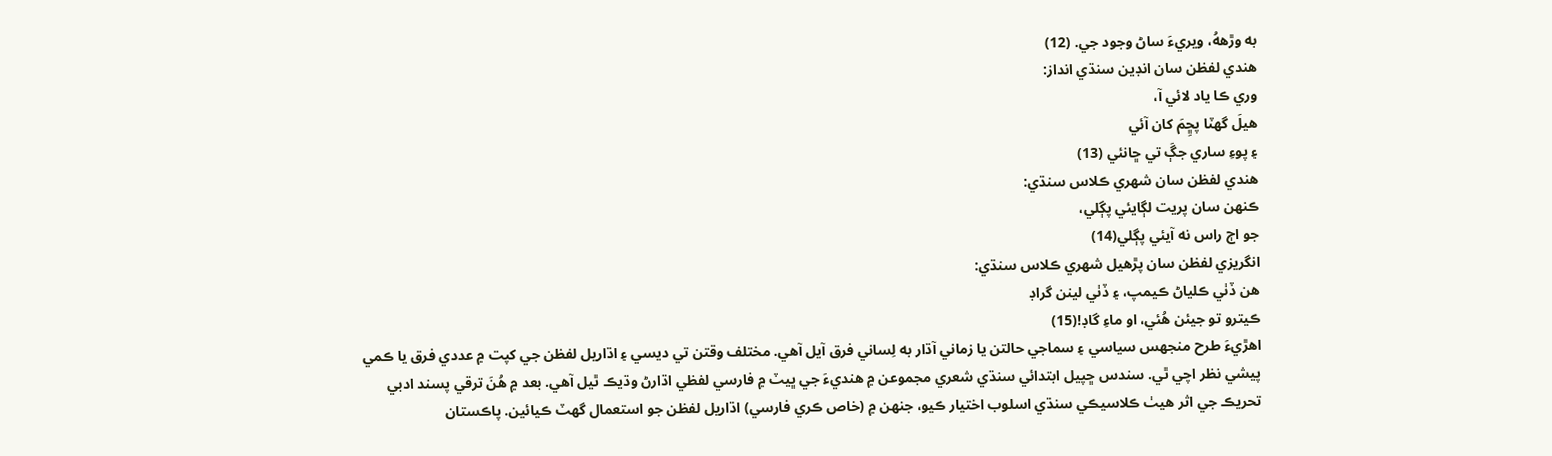به وڙههُ، ويريءَ ساڻ وجود جي. (12)
هندي لفظن سان انڊين سنڌي انداز:
وري ڪا ياد لائي آ،
هيلَ گهٽا پڇِمَ کان آئي
۽ پوءِ ساري جڳَ تي ڇانئي (13)
هندي لفظن سان شھري ڪلاس سنڌي:
ڪنهن سان پريت لڳايئي پڳلي،
جو اڄ راس نه آيئي پڳلي(14)
انگريزي لفظن سان پڙهيل شھري ڪلاس سنڌي:
هن ڏٺي ڪلياڻ ڪيمپ، ۽ ڏٺي لينن گراڊ
ڪيترو تو جيئن هُئي، او ماءِ گاڊ!(15)
اهڙيءَ طرح منجهس سياسي ۽ سماجي حالتن يا زماني آڌار به لِساني فرق آيل آهي. مختلف وقتن تي ديسي ۽ اڌاريل لفظن جي کپت ۾ عددي فرق يا ڪمي پيشي نظر اچي ٿي. سندس ڇپيل ابتدائي سنڌي شعري مجموعن ۾ هنديءَ جي ڀيٽ ۾ فارسي لفظي اڌارڻ وڌيڪ ٿيل آهي. بعد ۾ هُنَ ترقي پسند ادبي تحريڪ جي اثر هيٺ ڪلاسيڪي سنڌي اسلوب اختيار ڪيو، جنھن ۾ (خاص ڪري فارسي) اڌاريل لفظن جو استعمال گهٽ ڪيائين. پاڪستان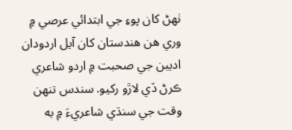ٺھڻ کان پوءِ جي ابتدائي عرصي ۾ وري هن هندستان کان آيل اردودان اديبن جي صحبت ۾ اردو شاعري ڪرڻ ڏي لاڙو رکيو. سندس تنھن وقت جي سنڌي شاعريءَ ۾ به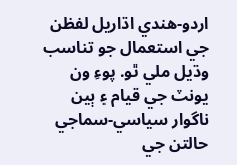اردو-هندي اڌاريل لفظن جي استعمال جو تناسب وڌيل ملي ٿو. پوءِ ون يونٽ جي قيام ۽ ٻين ناگوار سياسي-سماجي حالتن جي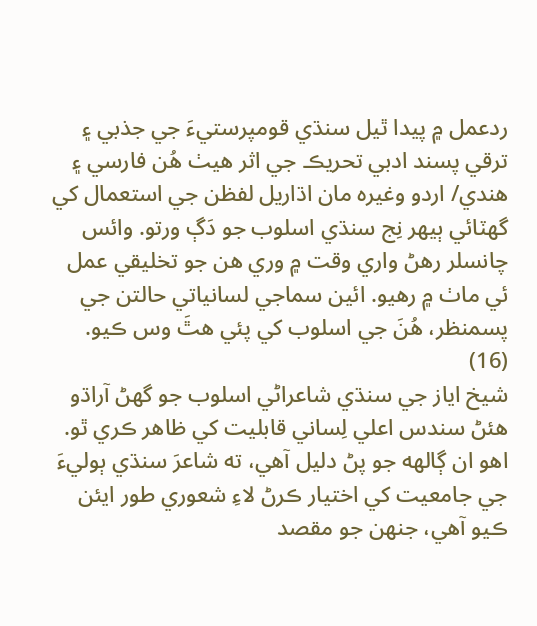ردعمل ۾ پيدا ٿيل سنڌي قومپرستيءَ جي جذبي ۽ ترقي پسند ادبي تحريڪ جي اثر هيٺ هُن فارسي ۽ هندي/ اردو وغيره مان اڌاريل لفظن جي استعمال کي گهٽائي ٻيھر نِج سنڌي اسلوب جو دَڳ ورتو. وائس چانسلر رهڻ واري وقت ۾ وري هن جو تخليقي عمل ئي ماٺ ۾ رهيو. ائين سماجي لسانياتي حالتن جي پسمنظر، هُنَ جي اسلوب کي پئي هٿَ وس ڪيو. (16)
شيخ اياز جي سنڌي شاعراڻي اسلوب جو گهڻ آراڌو هئڻ سندس اعلي لِساني قابليت کي ظاهر ڪري ٿو. اهو ان ڳالهه جو پڻ دليل آهي، ته شاعرَ سنڌي ٻوليءَ جي جامعيت کي اختيار ڪرڻ لاءِ شعوري طور ايئن ڪيو آهي، جنھن جو مقصد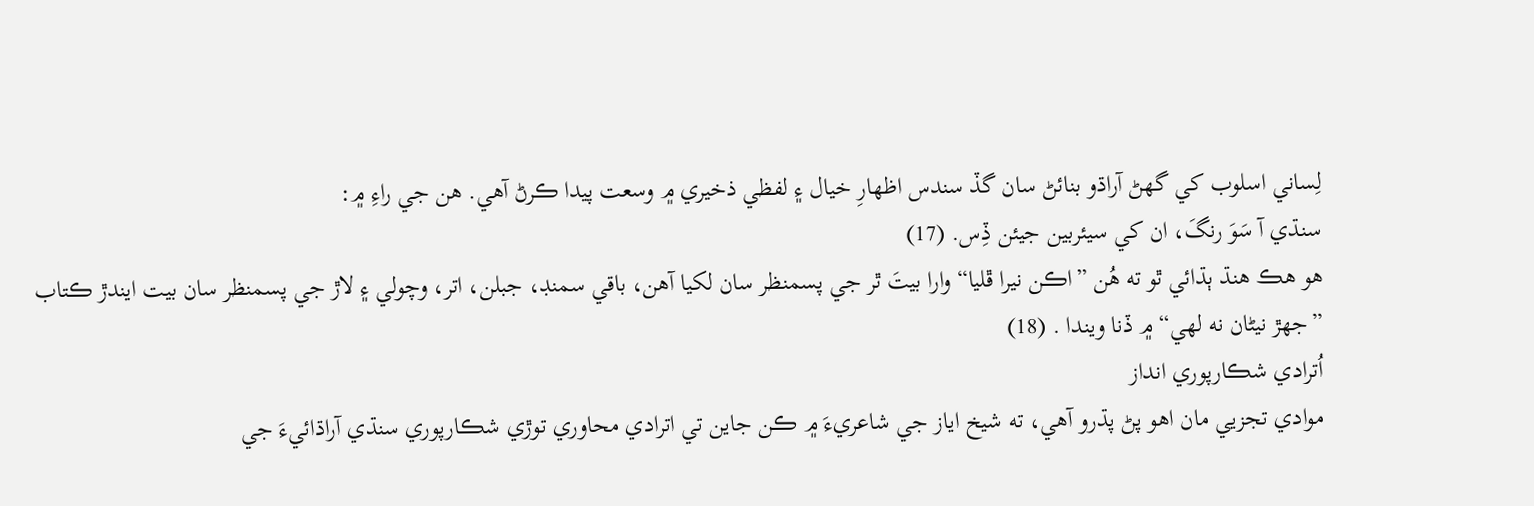لِساني اسلوب کي گهڻ آراڌو بنائڻ سان گڏ سندس اظھارِ خيال ۽ لفظي ذخيري ۾ وسعت پيدا ڪرڻ آهي. هن جي راءِ ۾:
سنڌي آ سَوَ رنگَ، ان کي سيئربين جيئن ڏِس. (17)
هو هڪ هنڌ ٻڌائي ٿو ته هُن ”اڪن نيرا ڦليا“ وارا بيتَ ٿر جي پسمنظر سان لکيا آهن، باقي سمنڊ، جبلن، اتر، وچولي ۽ لاڙ جي پسمنظر سان بيت ايندڙ ڪتاب ”جهڙ نيڻان نه لھي“ ۾ ڏنا ويندا . (18)
اُترادي شڪارپوري انداز
موادي تجزيي مان اهو پڻ پڌرو آهي، ته شيخ اياز جي شاعريءَ ۾ ڪن جاين تي اترادي محاوري توڙي شڪارپوري سنڌي آراڌائيءَ جي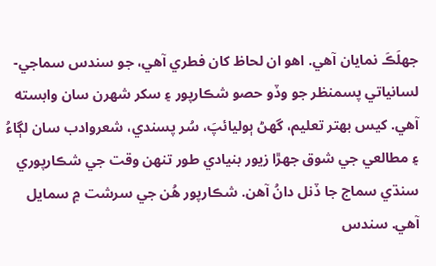جهلَڪَ نمايان آهي. اهو ان لحاظ کان فطري آهي، جو سندس سماجي-لسانياتي پسمنظر جو وڏو حصو شڪارپور ۽ سکر شھرن سان وابسته آهي. کيس بھتر تعليم، گهڻ ٻوليائپَ، سُر پسندي، شعروادب سان لڳاءُ ۽ مطالعي جي شوق جھڙا زيور بنيادي طور تنھن وقت جي شڪارپوري سنڌي سماج جا ڏنل دانُ آهن. شڪارپور هُن جي سرشت ۾ سمايل آهي. سندس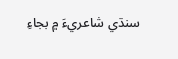سنڌي شاعريءَ ۾ بجاءِ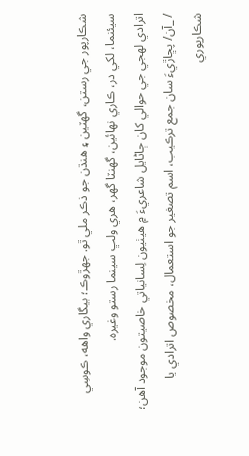شڪارپور جي رستن، گهٽين ۽ هنڌن جو ذڪر ملي ٿو. جھڙوڪ؛ بيگاري واهه، ڪوسِي سيئنما، لکي در، ڪاري نھائين، گهنٽا گهر، هري ولڀ سينما رستو وغيره.
اترادي لھجي جي حوالي کان ڄاڻايل شاعريءَ ۾ هيٺيون لِسانياتي خاصيتون موجود آهن؛
/ _آن/ پڇاڙيءَ سان جمع ترڪيب، اسم تصغير جو استعمال، مخصوص اترادي يا شڪارپوري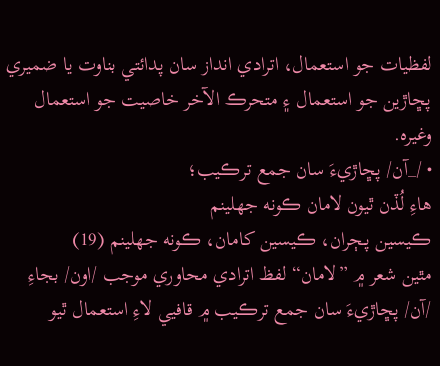لفظيات جو استعمال، اترادي انداز سان پدائتي بناوت يا ضميري پڇاڙين جو استعمال ۽ متحرڪ الآخر خاصيت جو استعمال وغيره.
• /_آن/ پڇاڙيءَ سان جمع ترڪيب؛
هاءِ لُڏن ٿيون لامان ڪونه جھلينم
ڪيسين پـڄران، ڪيسين کامان، ڪونه جهلينم (19)
مٿين شعر ۾ ”لامان“ لفظ اترادي محاوري موجب /اون/ بجاءِ /آن/ پڇاڙيءَ سان جمع ترڪيب ۾ قافيي لاءِ استعمال ٿيو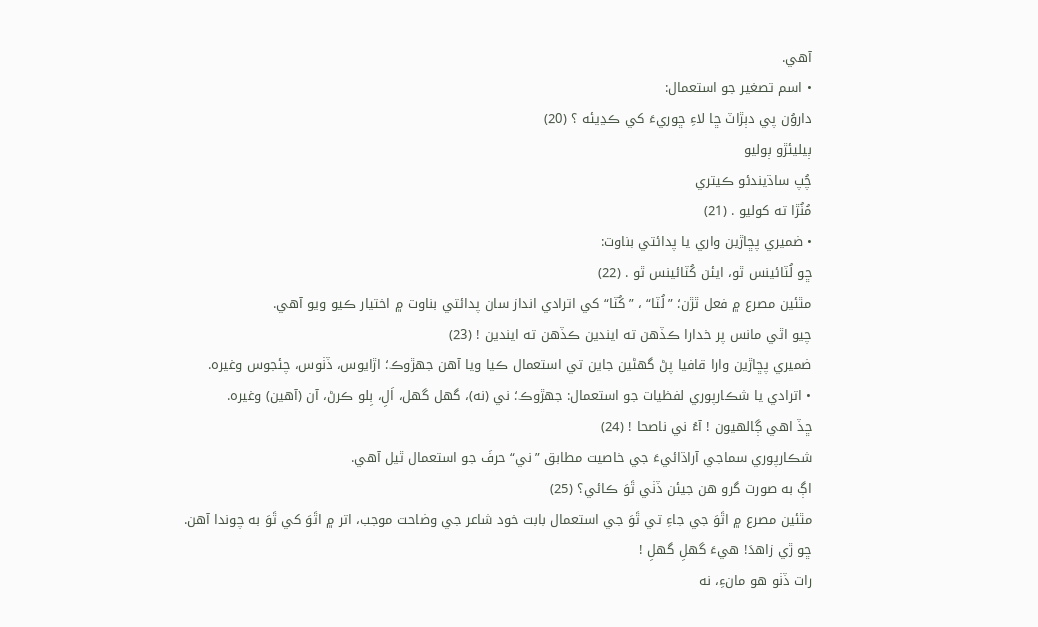آهي.
• اسم تصغير جو استعمال:
داروُن پي دٻڙاٽ ڇا لاءِ ڇوريءَ کي ڪڍيئه ؟ (20)
ٻيليئڙو ٻوليو
چُپ ساڌيندئو ڪيتري
مُنُڙا ته کوليو . (21)
• ضميري پڇاڙين واري يا پدائتي بناوت:
ڇو لُٽائينس ٿو، ايئن کُٽائينس ٿو . (22)
مٿئين مصرع ۾ فعل ٿڙن؛ ”لُٽا“ ، ”کُٽا“ کي اترادي انداز سان پدائتي بناوت ۾ اختيار ڪيو ويو آهي.
چيو اٿي مانس پر خدارا ڪڏهن ته ايندين ڪڏهن ته ايندين ! (23)
ضميري پڇاڙين وارا قافيا پڻ گهڻين جاين تي استعمال ڪيا ويا آهن جھڙوڪ؛ اڙايوس، ڏٺوس، چئجوس وغيره.
• اترادي يا شڪارپوري لفظيات جو استعمال: جهڙوڪ؛ ني (نه)، گھل گھل، اَلِ، بِلو ڪرڻ، آن (آهين) وغيره.
ڇڏ اهي ڳالهيون ! آءُ ني ناصحا ! (24)
شڪارپوري سماجي آراڌائيءَ جي خاصيت مطابق ”ني“ حرفَ جو استعمال ٿيل آهي.
اڳ به صورت گرو هن جيئن ڏٺي ٿَوَ ڪائي؟ (25)
مٿئين مصرع ۾ اٿَوَ جي جاءِ تي ٿَوَ جي استعمال بابت خود شاعر جي وضاحت موجب، اتر ۾ اٿَوَ کي ٿَوَ به چوندا آهن.
ڇو ڙي زاهدَ! هيءَ گهلِ گهلِ !
رات ڏٺو هو مانءِ، نه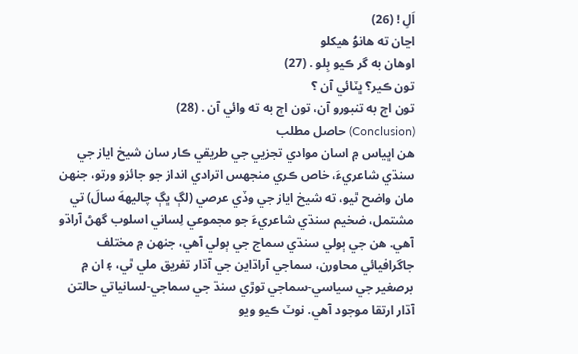اَلِ ! (26)
اڃان ته هانوُ هيکلو
اوهان به گر ڪيو بِلو . (27)
تون ڪير؟ ڀٽائي آن ؟
تون اڄ به تنبورو آن، تون اڄ به ته وائي آن . (28)
(Conclusion) حاصل مطلب
هن اڀياس ۾ اسان موادي تجزيي جي طريقي ڪار سان شيخ اياز جي سنڌي شاعريءَ، خاص ڪري منجهس اترادي انداز جو جائزو ورتو، جنھن مان واضح ٿيو، ته شيخ اياز جي وڏي عرصي (لڳ ڀڳ چاليههَ سالَ) تي مشتمل، ضخيم سنڌي شاعريءَ جو مجموعي لِساني اسلوب گهڻ آراڌو آهي. هن جي ٻولي سنڌي سماج جي ٻولي آهي، جنھن ۾ مختلف جاگرافيائي محاورن، سماجي آراڌاين جي آڌار تفريق ملي ٿي، ۽ ان ۾ برصغير جي سياسي-سماجي توڙي سنڌ جي سماجي-لسانياتي حالتن آڌار ارتقا موجود آهي. نوٽ ڪيو ويو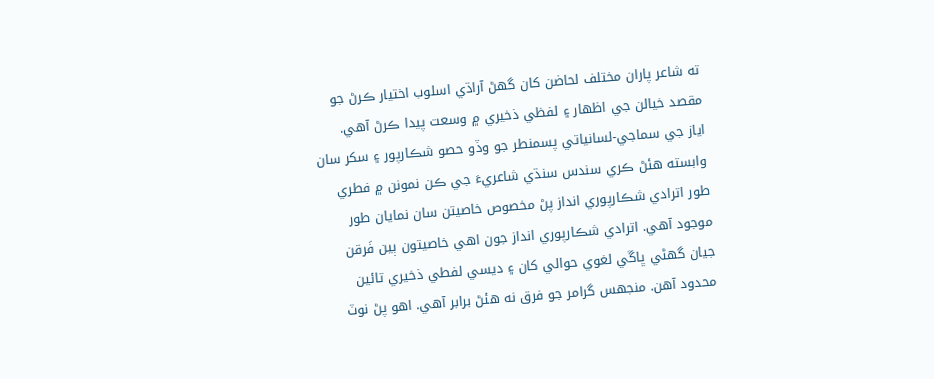ته شاعر پاران مختلف لحاضن کان گهڻ آراڌي اسلوب اختيار ڪرڻ جو مقصد خيالن جي اظھار ۽ لفظي ذخيري ۾ وسعت پيدا ڪرڻ آهي.
اياز جي سماجي-لسانياتي پسمنطر جو وڏو حصو شڪارپور ۽ سکر سان وابسته هئڻ ڪري سندس سنڌي شاعريءَ جي ڪن نمونن ۾ فطري طور اترادي شڪارپوري انداز پڻ مخصوص خاصيتن سان نمايان طور موجود آهي. اترادي شڪارپوري انداز جون اهي خاصيتون ٻين فَرقن جيان گهڻي ڀاڱي لغوي حوالي کان ۽ ديسي لفطي ذخيري تائين محدود آهن. منجهس گرامر جو فرق نه هئڻ برابر آهي. اهو پڻ نوٽ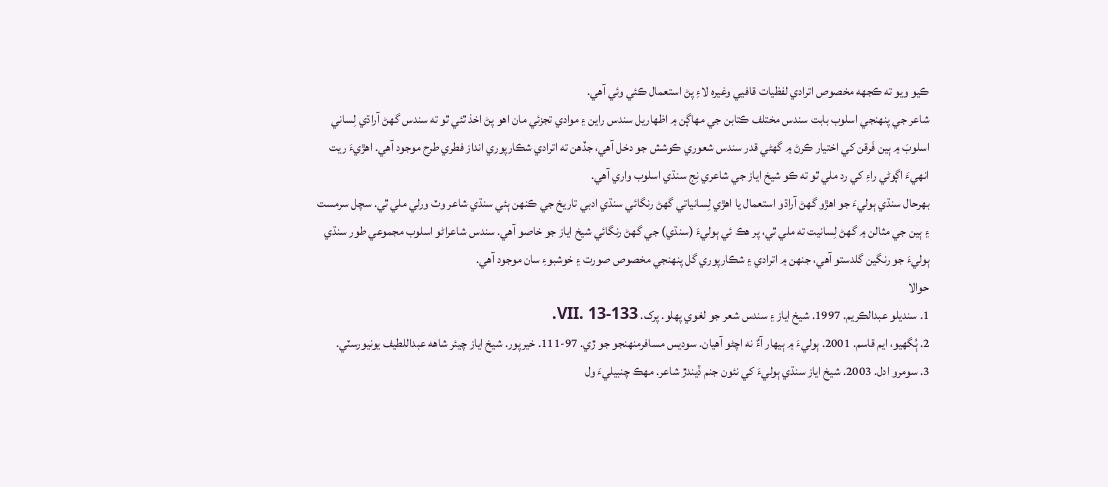ڪيو ويو ته ڪجهه مخصوص اترادي لفظيات قافيي وغيره لاءِ پڻ استعمال ڪئي وئي آهي.
شاعر جي پنهنجي اسلوب بابت سندس مختلف ڪتابن جي مھاڳن ۾ اظھاريل سندس راين ۽ موادي تجزئي مان اهو پڻ اخذ ٿئي ٿو ته سندس گهڻ آراڌي لِساني اسلوبَ ۾ ٻين فَرقن کي اختيار ڪرڻ ۾ گهڻي قدر سندس شعوري ڪوشش جو دخل آهي، جڏهن ته اترادي شڪارپوري انداز فطري طرح موجود آهي. اهڙيءَ ريت انهيءَ اڳوڻي راءِ کي رد ملي ٿو ته ڪو شيخ اياز جي شاعري نِج سنڌي اسلوب واري آهي.
بھرحال سنڌي ٻوليءَ جو اهڙو گهڻ آراڌو استعمال يا اهڙي لِسانياتي گهڻ رنگائي سنڌي ادبي تاريخ جي ڪنھن ٻئي سنڌي شاعر وٽ ورلي ملي ٿي. سچل سرمست ۽ ٻين جي مثالن ۾ گهڻ لِسانيت ته ملي ٿي، پر هڪ ئي ٻوليءَ (سنڌي) جي گهڻ رنگائي شيخ اياز جو خاصو آهي. سندس شاعراڻو اسلوب مجموعي طور سنڌي ٻوليءَ جو رنگين گلدستو آهي، جنھن ۾ اترادي ۽ شڪارپوري گل پنھنجي مخصوص صورت ۽ خوشبوءِ سان موجود آهي.
حوالا
1. سنديلو عبدالڪريم. 1997. شيخ اياز ۽ سندس شعر جو لغوي پهلو. پرک. VII. 13-133.
2. ٻُگهيو، ايم قاسم. 2001. ٻوليءَ ۾ ٻيھار آءٌ نه اچڻو آهيان. سوديس مسافرمنهنجو جو ڙي. 97-111. خيرپور. شيخ اياز چيئر شاهه عبداللطيف يونيورسٽي.
3. سومرو ادل. 2003. شيخ اياز سنڌي ٻوليءَ کي نئون جنم ڏيندڙ شاعر. مهڪ چنبيليءَ ول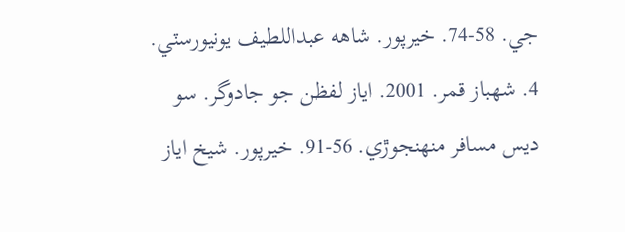جي. 58-74. خيرپور. شاهه عبداللطيف يونيورسٽي.
4. شهباز قمر. 2001. اياز لفظن جو جادوگر. سو ديس مسافر منھنجوڙي. 56-91. خيرپور. شيخ اياز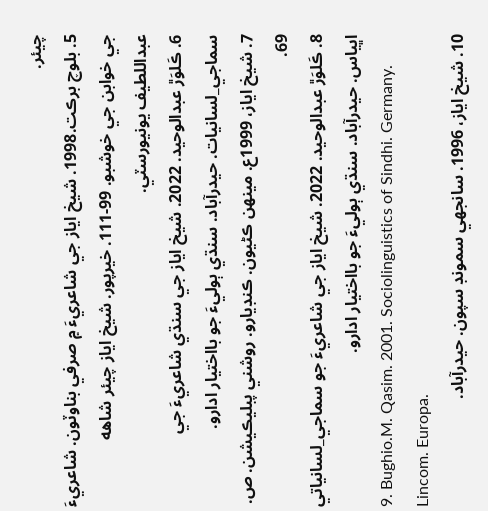چيئر.
5. بلوچ برڪت.1998. شيخ اياز جي شاعريءَ ۾ صرفي بناوٽون. شاعريءَ جي خوابن جي خوشبو. 99-111. خيرپور. شيخ اياز چيئر شاهه عبداللطيف يونيورسٽي.
6. ڪَلوَڙ عبدالوحيد. 2022. شيخ اياز جي سنڌي شاعريءَ جي سماجي_لسانيات. حيدرآباد. سنڌي ٻوليءَ جو بااختيار ادارو.
7. شيخ اياز، 1999ع. مينھن ڪڻيون. ڪنڊيارو. روشني پبليڪيشن. ص. 69.
8. ڪَلوَڙ عبدالوحيد. 2022. شيخ اياز جي شاعريءَ جو سماجي_لسانياتي اڀياس. حيدرآباد. سنڌي ٻوليءَ جو بااختيار ادارو.
9. Bughio.M. Qasim. 2001. Sociolinguistics of Sindhi. Germany. Lincom. Europa.
10. شيخ اياز، 1996. سانجهي سمونڊ سپون. حيدرآباد.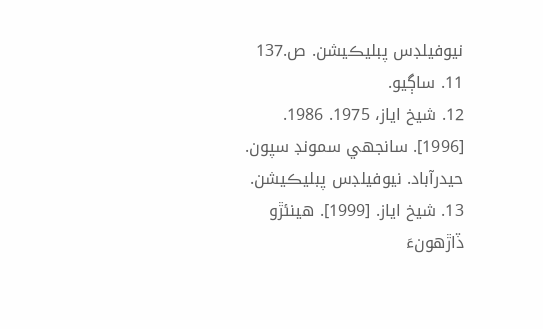نيوفيلڊس پبليڪيشن. ص.137
11. ساڳيو.
12. شيخ اياز، 1975. 1986. [1996]. سانجهي سمونڊ سپون. حيدرآباد. نيوفيلڊس پبليڪيشن.
13. شيخ اياز. [1999]. هينئڙو ڏاڙهونءَ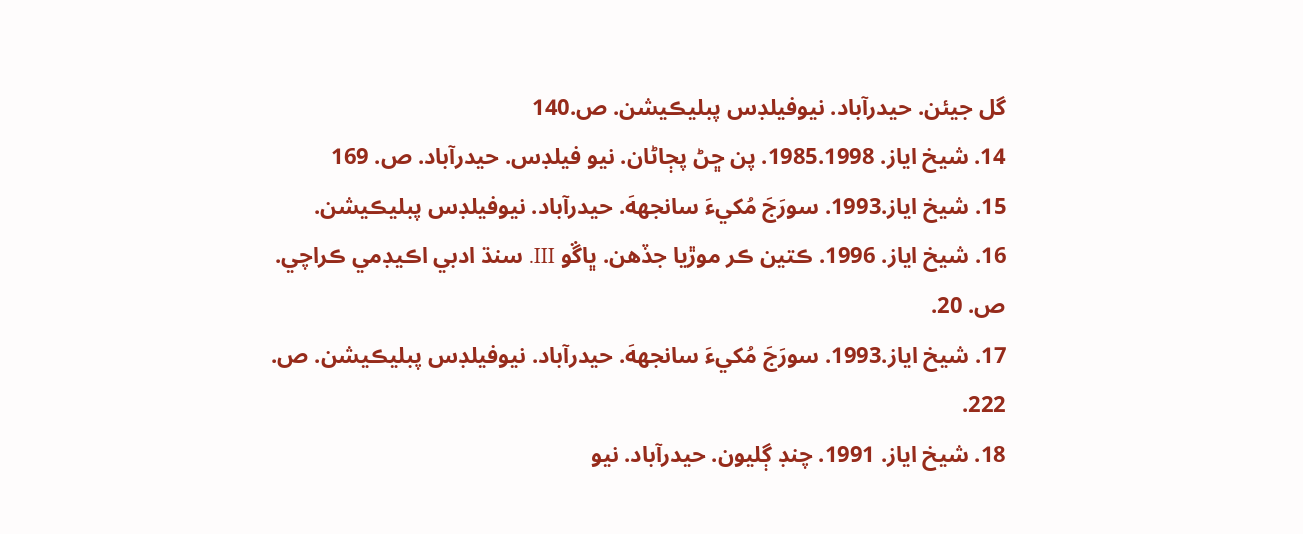گل جيئن. حيدرآباد. نيوفيلڊس پبليڪيشن. ص.140
14. شيخ اياز. 1985.1998. پن ڇڻ پڄاڻان. نيو فيلڊس. حيدرآباد. ص. 169
15. شيخ اياز.1993. سورَجَ مُکيءَ سانجههَ. حيدرآباد. نيوفيلڊس پبليڪيشن.
16. شيخ اياز. 1996. ڪتين ڪر موڙيا جڏهن. ڀاڱو III. سنڌ ادبي اڪيڊمي ڪراچي. ص. 20.
17. شيخ اياز.1993. سورَجَ مُکيءَ سانجههَ. حيدرآباد. نيوفيلڊس پبليڪيشن. ص. 222.
18. شيخ اياز. 1991. چنڊ ڳليون. حيدرآباد. نيو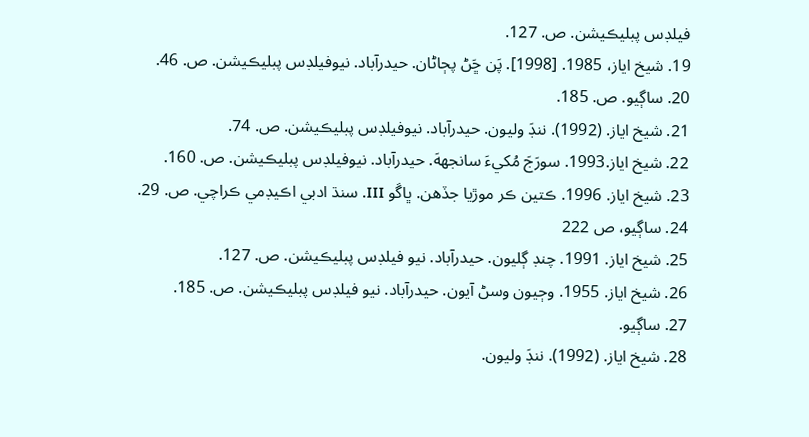فيلڊس پبليڪيشن. ص. 127.
19. شيخ اياز، 1985. [1998]. پَن ڇَڻ پڄاڻان. حيدرآباد. نيوفيلڊس پبليڪيشن. ص. 46.
20. ساڳيو. ص. 185.
21. شيخ اياز. (1992). ننڊَ وليون. حيدرآباد. نيوفيلڊس پبليڪيشن. ص. 74.
22. شيخ اياز.1993. سورَجَ مُکيءَ سانجههَ. حيدرآباد. نيوفيلڊس پبليڪيشن. ص. 160.
23. شيخ اياز. 1996. ڪتين ڪر موڙيا جڏهن. ڀاڱو III. سنڌ ادبي اڪيڊمي ڪراچي. ص. 29.
24. ساڳيو، ص 222
25. شيخ اياز. 1991. چنڊ ڳليون. حيدرآباد. نيو فيلڊس پبليڪيشن. ص. 127.
26. شيخ اياز. 1955. وڄيون وسڻ آيون. حيدرآباد. نيو فيلڊس پبليڪيشن. ص. 185.
27. ساڳيو.
28. شيخ اياز. (1992). ننڊَ وليون.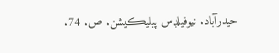حيدرآباد. نيوفيلڊس پبليڪيشن. ص. 74.